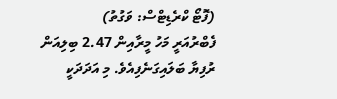(ފޮޓޯ ކްރެޑިޓްސް: ވަގުތު)
ފެބްރުއަރީ މަހު މީރާއިން 2.47 ބިލިއަން ރުފިޔާ ބަލައިގަނެފިއެވެ. މި އަދަދަކީ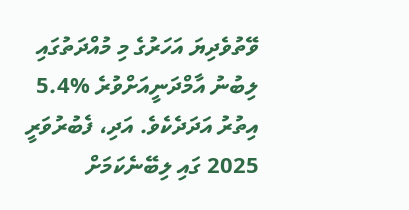ވޭތުވެދިޔަ އަހަރުގެ މި މުއްދަތުގައި ލިބުނު އާމްދަނީއަށްވުރެ %5.4 އިތުރު އަދަދެކެވެ. އަދި، ފެބުރުވަރީ 2025 ގައި ލިބޭނެކަމަށް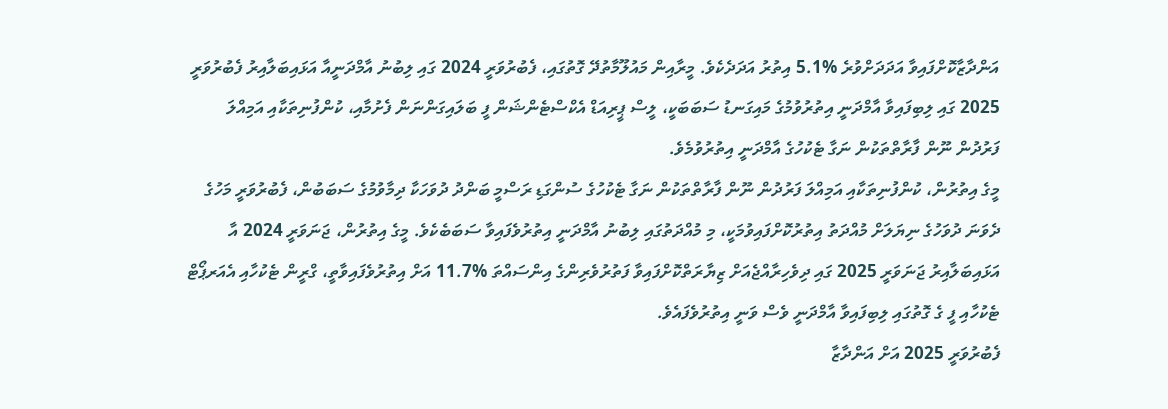އަންދާޒާކޮށްފައިވާ އަދަދަށްވުރެ %5.1 އިތުރު އަދަދެކެވެ. މީރާއިން މައުލޫމާތުދޭ ގޮތުގައި، ފެބުރުވަރީ 2024 ގައި ލިބުނު އާމްދަނީއާ އަޅައިބަލާއިރު ފެބުރުވަރީ 2025 ގައި ލިބިފައިވާ އާމްދަނީ އިތުރުވުމުގެ މައިގަނޑު ސަބަބަކީ، ލީސް ޕީރިއަޑް އެކްސްޓެންޝަން ފީ ބަލައިގަންނަން ފެށުމާއި، ކުންފުނިތަކާއި އަމިއްލަ ފަރުދުން ނޫން ފާރާތްތަކުން ނަގާ ޓެކުހުގެ އާމްދަނީ އިތުރުވުމެވެ.
މީގެ އިތުރުން، ކުންފުނިތަކާއި އަމިއްލަ ފަރުދުން ނޫން ފާރާތްތަކުން ނަގާ ޓެކުހުގެ ސުންގަޑި ރަސްމީ ބަންދު ދުވަހަކާ ދިމާވުމުގެ ސަބަބުން، ފެބުރުވަރީ މަހުގެ ދެވަނަ ދުވަހުގެ ނިޔަލަށް މުއްދަތު އިތުރުކޮށްފައިވުމަކީ، މި މުއްދަތުގައި ލިބުނު އާމްދަނީ އިތުރުވެފައިވާ ސަބަބެކެވެ. މީގެ އިތުރުން، ޖަނަވަރީ 2024 އާ އަޅައިބަލާއިރު ޖަނަވަރީ 2025 ގައި ދިވެހިރާއްޖެއަށް ޒިޔާރަތްކޮށްފައިވާ ފަތުރުވެރިންގެ އިންސައްތަ %11.7 އަށް އިތުރުވެފައިވާތީ، ގްރީން ޓެކުހާއި އެއަރޕޯޓް ޓެކުހާއި ފީ ގެ ގޮތުގައި ލިބިފައިވާ އާމްދަނީ ވެސް ވަނީ އިތުރުވެފައެވެ.
ފެބުރުވަރީ 2025 އަށް އަންދާޒާ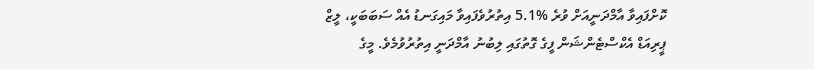ކޮށްފައިވާ އާމްދަނީއަށް ވުރެ %5.1 އިތުރުވެފައިވާ މައިގަނޑު އެއް ސަބަބަކީ، ލީޒް ޕީރިއަޑް އެކްސްޓެންޝަން ފީގެ ގޮތުގައި ލިބުނު އާމްދަނީ އިތުރުވުމެވެ. މީގެ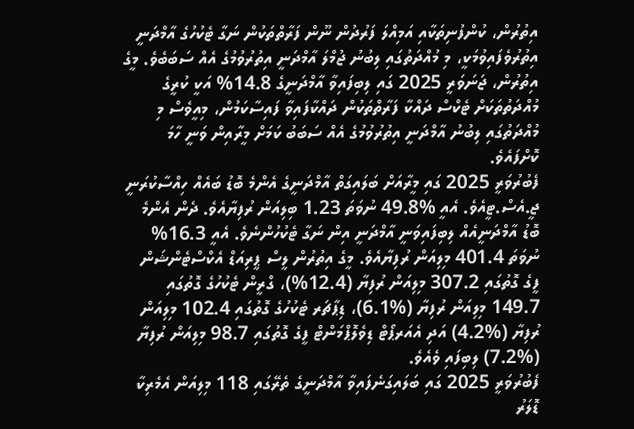އިތުރުން، ކުންފުނިތަކާއި އަމިއްލަ ފަރުދުން ނޫން ފަރާތްތަކުން ނަގާ ޓެކުހުގެ އާމްދަނީ އިތުރުވެފައިވުމަކީ، މި މުއްދަތުގައި ލިބުނު ޖުމްލަ އާމްދަނީ އިތުރުވުމުގެ އެއް ސަބަބެވެ. މީގެ އިތުރުން، ޖަނަވަރީ 2025 ގައި ލިބިފައިވާ އާމްދަނީގެ 14.8% އަކީ ކުރީގެ މުއްދަތުތަކަށް ޓެކްސް ދައްކާ ފަރާތްތަކުން ދައްކާފައިވާ ފައިސާކަމުން، މިއީވެސް މި މުއްދަތުގައި ލިބުނު އާމްދަނީ އިތުރުވުމުގެ އެއް ސަބަބު ކަމަށް މީރާއިން ވަނީ ހާމަ ކޮށްފައެވެ.
ފެބުރުވަރީ 2025 ގައި މީރާއަށް ބަލައިގަތް އާމްދަނީގެ އެންމެ ބޮޑު ބައެއް ހިއްސާކުރަނީ ޖީ.އެސް.ޓީއެވެ. އެއީ %49.8 ނުވަތަ 1.23 ބިލިއަން ރުފިޔާއެވެ. ދެން އެންމެ ބޮޑު އާމްދަނީއެއް ލިބިފައިވަނީ އާމްދަނީ އިން ނަގާ ޓެކުހުންނެވެ. އެއީ 16.3% ނުވަތަ 401.4 މިލިއަން ރުފިޔާއެވެ. މީގެ އިތުރުން ލީސް ޕީރިއަޑް އެކްސްޓެންޝަން ފީގެ ގޮތުގައި 307.2 މިލިއަން ރުފިޔާ (12.4%)، ގްރީން ޓެކުހުގެ ގޮތުގައި 149.7 މިލިއަން ރުފިޔާ (%6.1)، ޑިޕާޗަރ ޓެކުހުގެ ގޮތުގައި 102.4 މިލިއަން ރުފިޔާ (%4.2) އަދި އެއަރޕޯޓް ޑިވެލޮޕްމަންޓް ފީގެ ގޮތުގައި 98.7 މިލިއަން ރުފިޔާ (%7.2) ލިބިފައި ވެއެވެ.
ފެބުރުވަރީ 2025 ގައި ބަލައިގަނެފައިވާ އާމްދަނީގެ ތެރޭގައި 118 މިލިއަން އެމެރިކާ ޑޮލަރު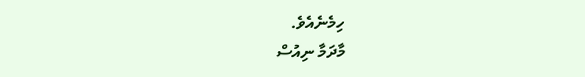ހިމެނެއެވެ.
މާދަމާ ނިއުސް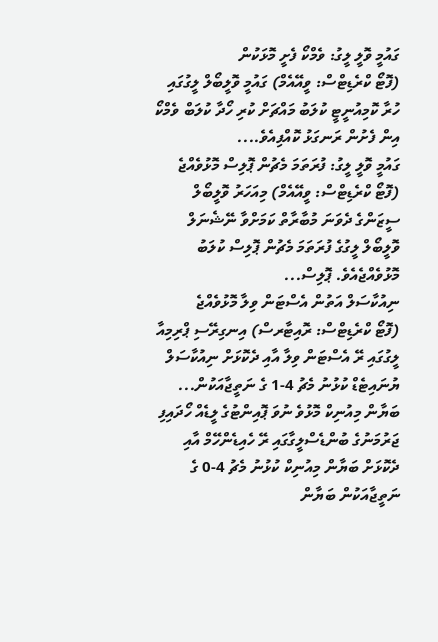ގައުމީ ވޮލީ ލީގު: ވެމްކޯ ފެށީ މޮޅަކުން
(ފޮޓޯ ކްރެޑިޓްސް: ވީއޭއެމް) ގައުމީ ވޮލީބޯލް ލީގުގައި ހުރާ ކޮމިއުނީޓީ ކުލަބު މައްޗަށް ކުރި ހޯދާ ކުލަބް ވެމްކޯ އިން ފެށުން ރަނގަޅު ކޮއްފިއެވެ....
ގައުމީ ވޮލީ ލީގު: ފުރަތަމަ މެޗުން ޕޮލިސް މޮޅުވެއްޖެ
(ފޮޓޯ ކްރެޑިޓްސް: ވީއޭއެމް) މިއަހަރު ވޮލީބޯލް ސީޒަންގެ ދެވަނަ މުބާރާތް ކަމަށްވާ ނޭޝެނަލް ވޮލީބޯލް ލީގުގެ ފުރަތަމަ މެޗުން ޕޮލިސް ކުލަބު މޮޅުވެއްޖެއެވެ. ޕޮލިސް...
ނިއުކާސަލް އަތުން އެސްޓަން ވިލާ މޮޅުވެއްޖެ
(ފޮޓޯ ކްރެޑިޓްސް: ރޮއިޓާރސް) އިނގިރޭސި ޕްރިމިއާ ލީގުގައި ރޭ އެސްޓަން ވިލާ އާއި ދެކޮޅަށް ނިއުކާސަލް ޔުނައިޓެޑް ކުޅުނު މެޗު 4-1 ގެ ނަތީޖާއަކުން...
ބަޔާން މިއުނިކް މޮޅުވެ ނުވަ ޕޮއިންޓުގެ ލީޑެއް ހޯދައިފި
ޖަރުމަނުގެ ބުންޑެސްލީގާގައި ރޭ ހެއިޑެންހޭމް އާއި ދެކޮޅަށް ބަޔާން މިއުނިކް ކުޅުނު މެޗު 4-0 ގެ ނަތީޖާއަކުން ބަޔާން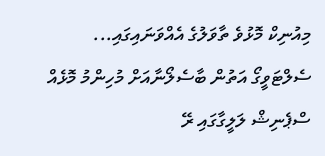މިއުނިކް މޮޅުވެ ތާވަލުގެ އެއްވަނައިގައި...
ސެލްޓަވީގޯ އަތުން ބާސެލޯނާއަށް މުހިންމު މޮޅެއް
ސްޕެނިޝް ލަލީގާގައި ރޭ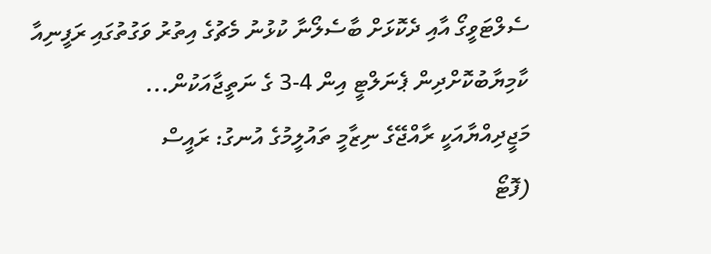ސެލްޓަވީގޯ އާއި ދެކޮޅަށް ބާސެލޯނާ ކުޅުނު މެޗުގެ އިތުރު ވަގުތުގައި ރަފީނިއާ ކާމިޔާބުކޮށްދިން ޕެނަލްޓީ އިން 4-3 ގެ ނަތީޖާއަކުން...
މަޖީދިއްޔާއަކީ ރާއްޖޭގެ ނިޒާމީ ތައުލީމުގެ އުނގު: ރައީސް
(ފޮޓޯ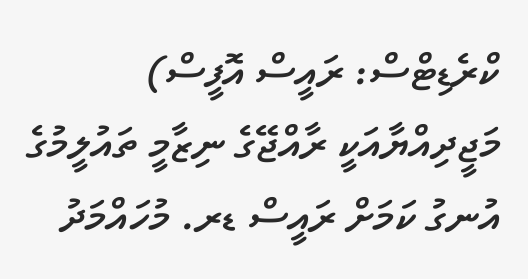ކްރެޑިޓްސް: ރައީސް އޮފީސް) މަޖީދިއްޔާއަކީ ރާއްޖޭގެ ނިޒާމީ ތައުލީމުގެ އުނގު ކަމަށް ރައީސް ޑރ. މުހައްމަދު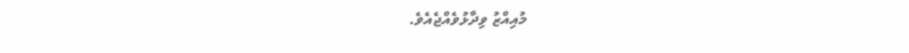މުއިއްޒު ވިދާޅުވެއްޖެއެވެ.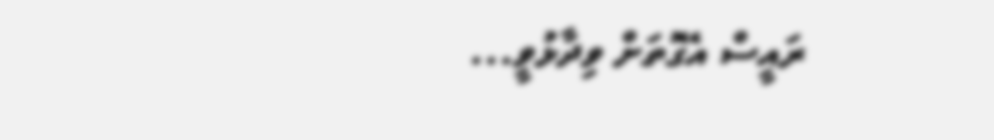ރައީސް އެގޮތަށް ވިދާޅުވީ...